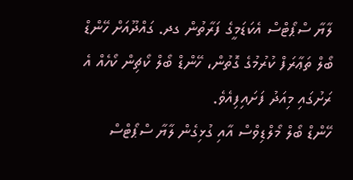ލާޔާ ސްޕޯޓްސް އެކަޑަމީގެ ފަރާތުން ގދ. ގައްދޫއަށް ހޭންޑް ބޯލް ތަޢާރަފް ކުރުމުގެ ގޮތުން، ހޭންޑް ބޯލް ކޯޗިން ކޯހެއް އެ ރަށުގައި މިއަދު ފަށައިފިއެވެ.
ހޭންޑް ބޯލް މޯލްޑިވްސް އާއި ގުޅިގެން ލާޔާ ސްޕޯޓްސް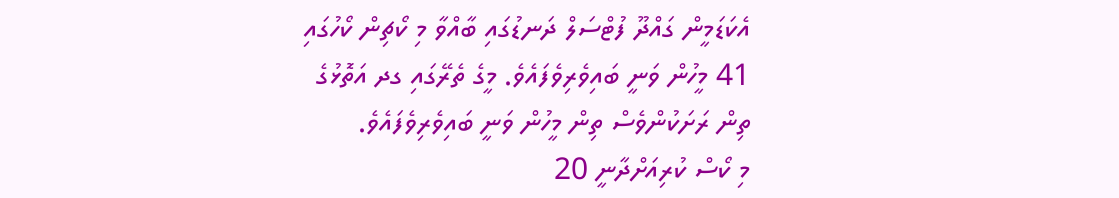އެކަޑަމީން ގައްދޫ ފުޓްސަލް ދަނޑުގައި ބާއްވާ މި ކޯޗިން ކޯހުގައި 41 މީހުން ވަނީ ބައިވެރިވެފައެވެ. މީގެ ތެރޭގައި ގދ އަތޮޅުގެ ތިން ރަށަކުންވެސް ތިން މީހުން ވަނީ ބައިވެރިވެފައެވެ.
މި ކޯސް ކުރިއަށްދާނީ 20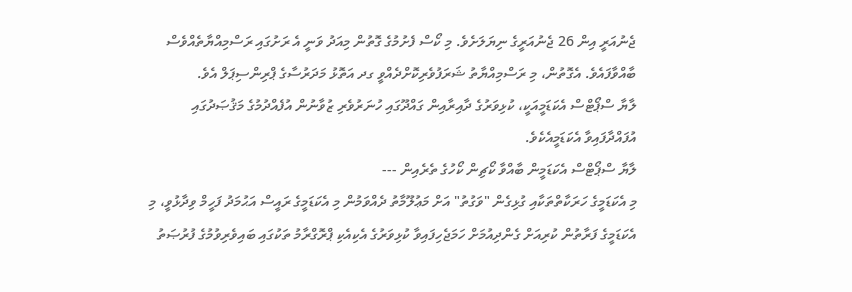ޖެނުއަރީ އިން 26 ޖެނުއަރީގެ ނިޔަލަށެވެ. މި ކޯސް ފެށުމުގެ ގޮތުން މިއަދު ވަނީ އެ ރަށުގައި ރަސްމިއްޔާތެއްވެސް ބާއްވާފައެވެ. އެގޮތުން، މި ރަސްމިއްޔާތު ޝަރަފުވެރިކޮށްދެއްވީ ގދ އަތޮޅު މަދަރުސާގެ ޕްރިންސިޕަލް އެވެ.
ލާޔާ ސްޕޯޓްސް އެކަޑަމީއަކީ، ކުޅިވަރުގެ ދާއިރާއިން ގައްދޫގައި ހުނަރުވެރި ޒުވާނުން އުފެއްދުމުގެ މަޤުޞަދުގައި އުފައްދާފައިވާ އެކަޑަމީއެކެވެ.
ލާޔާ ސްޕޯޓްސް އެކަޑަމީން ބާއްވާ ކޯޗިން ކޯހުގެ ތެރެއިން ---
މި އެކަޑަމީގެ ހަރަކާތްތަކާއި ގުޅިގެން "ވަގުތު" އަށް މަޢުލޫމާތު ދެއްވަމުން މި އެކަޑަމީގެ ރައީސް އަޙުމަދު ފަހީމް ވިދާޅުވީ، މި އެކަޑަމީގެ ފަރާތުން ކުރިއަށް ގެންދިއުމަށް ހަމަޖެހިފައިވާ ކުޅިވަރުގެ އެކިއެކި ޕްރޮގްރާމު ތަކުގައި ބައިވެރިވުމުގެ ފުރުޞަތު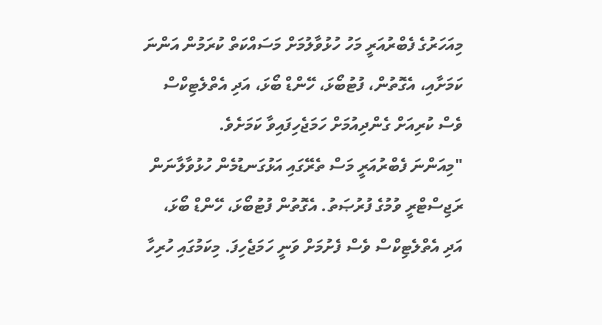މިއަހަރުގެ ފެބްރުއަރީ މަހު ހުޅުވާލުމަށް މަސައްކަތް ކުރަމުން އަންނަ ކަމަށާއި، އެގޮތުން، ފުޓުބޯޅަ، ހޭންޑް ބޯޅަ، އަދި އެތްލެޓިކްސް ވެސް ކުރިއަށް ގެންދިއުމަށް ހަމަޖެހިފައިވާ ކަމަށެވެ.
"މިއަންނަ ފެބްރުއަރީ މަސް ތެރޭގައި އަޅުގަނޑުމެން ހުޅުވާލާނަން ރަޖިސްޓްރީ ވުމުގެ ފުރުޞަތު. އެގޮތުން ފުޓުބޯޅަ، ހޭންޑް ބޯޅަ، އަދި އެތްލެޓިކްސް ވެސް ފެށުމަށް ވަނީ ހަމަޖެހިފަ. މިކަމުގައި ހުރިހާ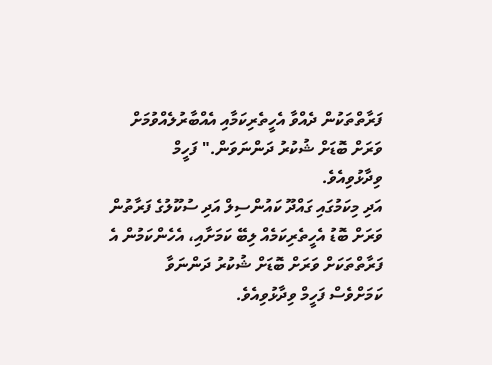ފަރާތްތަކުން ދެއްވާ އެހީތެރިކަމާއި އެއްބާރުލެއްވުމަށް ވަރަށް ބޮޑަށް ޝުކުރު ދަންނަވަން." ފަހީމް ވިދާޅުވިއެވެ.
އަދި މިކަމުގައި ގައްދޫ ކައުންސިލް އަދި ސުކޫލުގެ ފަރާތުން ވަރަށް ބޮޑު އެހީތެރިކަމެއް ލިބޭ ކަމަށާއި، އެހެންކަމުން އެ ފަރާތްތަކަށް ވަރަށް ބޮޑަށް ޝުކުރު ދަންނަވާ ކަމަށްވެސް ފަހީމް ވިދާޅުވިއެވެ.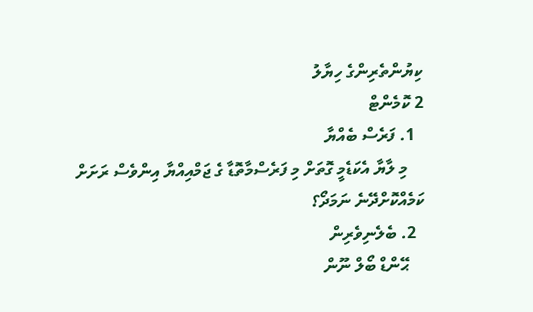ކިޔުންތެރިންގެ ހިޔާލު
2 ކޮމެންޓް
  1. ފަރެސް ބެއްޔާ
    މި ލާޔާ އެކަޑެމީ ގޮތަށް މި ފަރެސްމާތޮޑާ ގެ ޖަމްއިއްޔާ އިންވެސް ރަށަށް ކަމެއްކޮށްދޭނެ ނަމަދޯ؟
  2. ބެލެނިވެރިން
    ޙޭންޑް ބޯލް ނޫން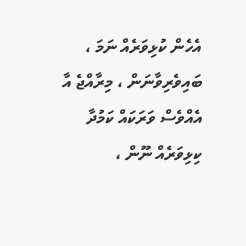އެހެން ކުޅިވަރެއް ނަމަ ، ބައިވެރިވާނަން ، މިރާއްޖެ އާ އެއްވެސް ވަރަކައް ކަމުދާ ކިޅިވަރެއް ނޫން ،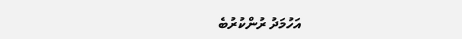އަހުމަދު ރުންކުރުބެ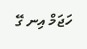ހަޖަމް އިނ ގޭ